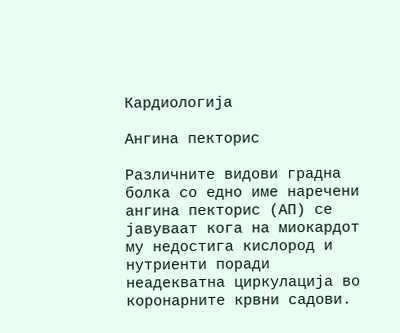Кардиологија

Aнгина пекторис

Различните видови градна болка со едно име наречени ангина пекторис (АП) се јавуваат кога на миокардот му недостига кислород и нутриенти поради неадекватна циркулација во коронарните крвни садови.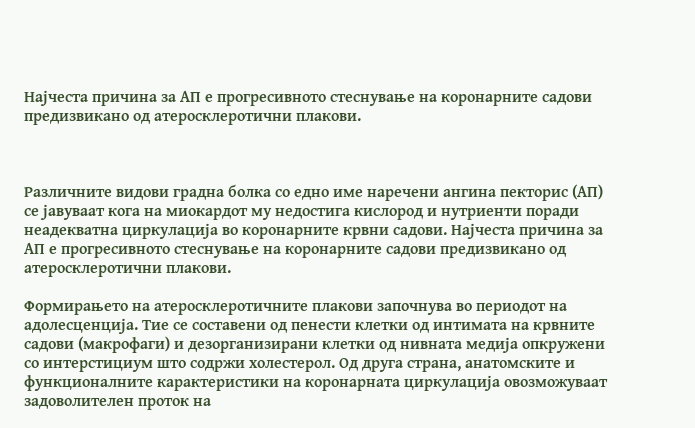Најчеста причина за АП е прогресивното стеснување на коронарните садови предизвикано од атеросклеротични плакови.



Различните видови градна болка со едно име наречени ангина пекторис (АП) се јавуваат кога на миокардот му недостига кислород и нутриенти поради неадекватна циркулација во коронарните крвни садови. Најчеста причина за АП е прогресивното стеснување на коронарните садови предизвикано од атеросклеротични плакови.

Формирањето на атеросклеротичните плакови започнува во периодот на адолесценција. Тие се составени од пенести клетки од интимата на крвните садови (макрофаги) и дезорганизирани клетки од нивната медија опкружени со интерстициум што содржи холестерол. Од друга страна, анатомските и функционалните карактеристики на коронарната циркулација овозможуваат задоволителен проток на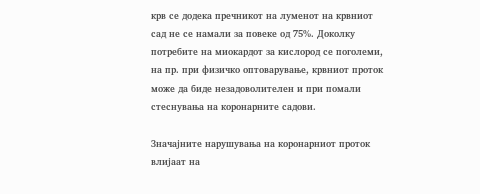крв се додека пречникот на луменот на крвниот сад не се намали за повеке од 75%. Доколку потребите на миокардот за кислород се поголеми, на пр. при физичко оптоварување, крвниот проток може да биде незадоволителен и при помали стеснувања на коронарните садови.

Значајните нарушувања на коронарниот проток влијаат на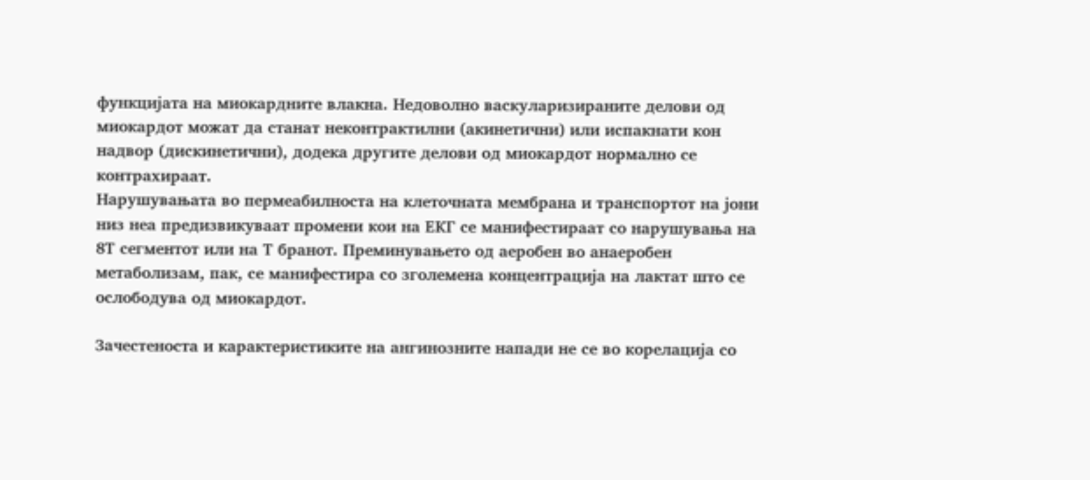функцијата на миокардните влакна. Недоволно васкуларизираните делови од миокардот можат да станат неконтрактилни (акинетични) или испакнати кон надвор (дискинетични), додека другите делови од миокардот нормално се контрахираат.
Нарушувањата во пермеабилноста на клеточната мембрана и транспортот на јони низ неа предизвикуваат промени кои на ЕКГ се манифестираат со нарушувања на 8Т сегментот или на Т бранот. Преминувањето од аеробен во анаеробен метаболизам, пак, се манифестира со зголемена концентрација на лактат што се ослободува од миокардот.

Зачестеноста и карактеристиките на ангинозните напади не се во корелација со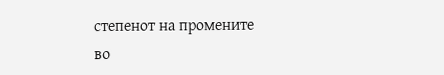степенот на промените во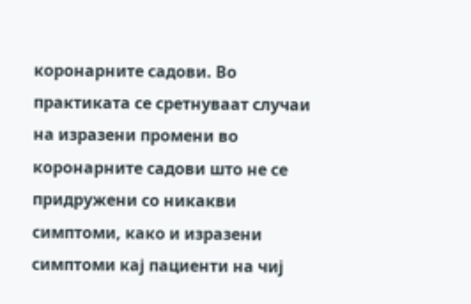коронарните садови. Во практиката се сретнуваат случаи на изразени промени во коронарните садови што не се придружени со никакви симптоми, како и изразени симптоми кај пациенти на чиј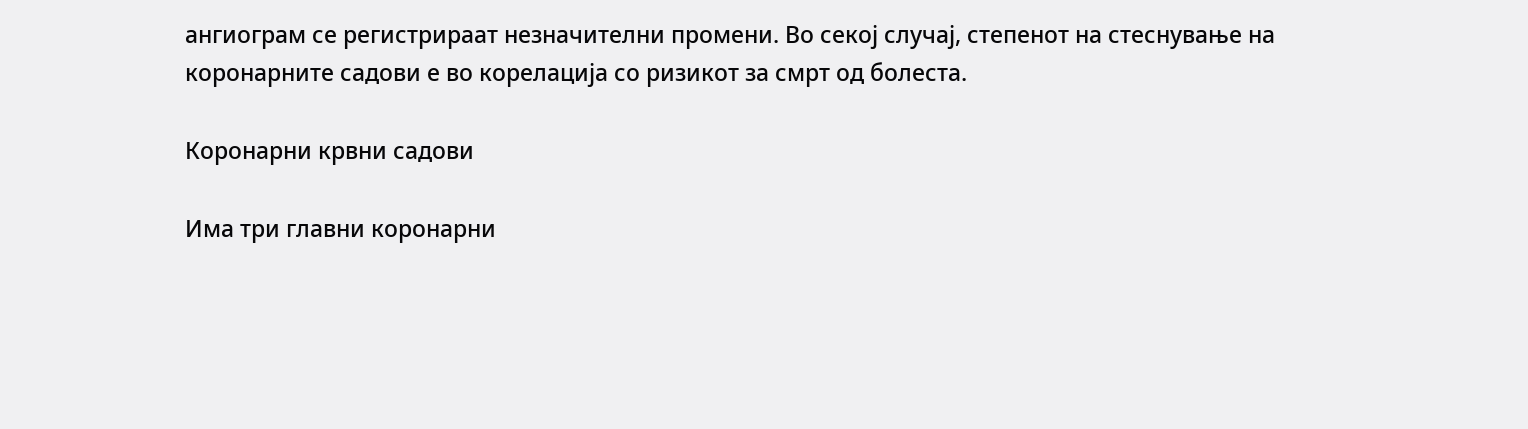ангиограм се регистрираат незначителни промени. Во секој случај, степенот на стеснување на коронарните садови е во корелација со ризикот за смрт од болеста.

Коронарни крвни садови

Има три главни коронарни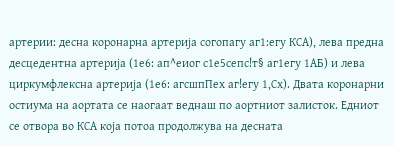артерии: десна коронарна артерија согопагу аг1:егу КСА), лева предна десцедентна артерија (1е6: ап^еиог с1е5сепс!т§ аг1егу 1АБ) и лева циркумфлексна артерија (1е6: агсшпПех аг!егу 1,Сх). Двата коронарни остиума на аортата се наогаат веднаш по аортниот залисток. Едниот се отвора во КСА која потоа продолжува на десната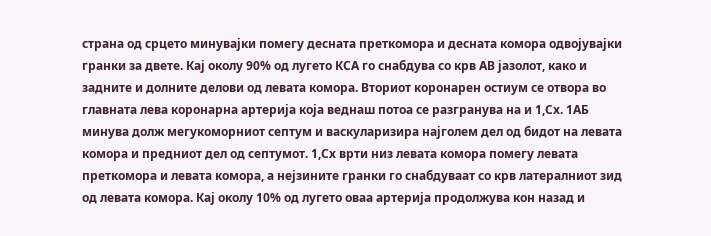страна од срцето минувајки помегу десната преткомора и десната комора одвојувајки гранки за двете. Кај околу 90% од лугето КСА го снабдува со крв АВ јазолот, како и задните и долните делови од левата комора. Вториот коронарен остиум се отвора во главната лева коронарна артерија која веднаш потоа се разгранува на и 1,Сх. 1АБ минува долж мегукоморниот септум и васкуларизира најголем дел од бидот на левата комора и предниот дел од септумот. 1,Сх врти низ левата комора помегу левата преткомора и левата комора, а нејзините гранки го снабдуваат со крв латералниот зид од левата комора. Кај околу 10% од лугето оваа артерија продолжува кон назад и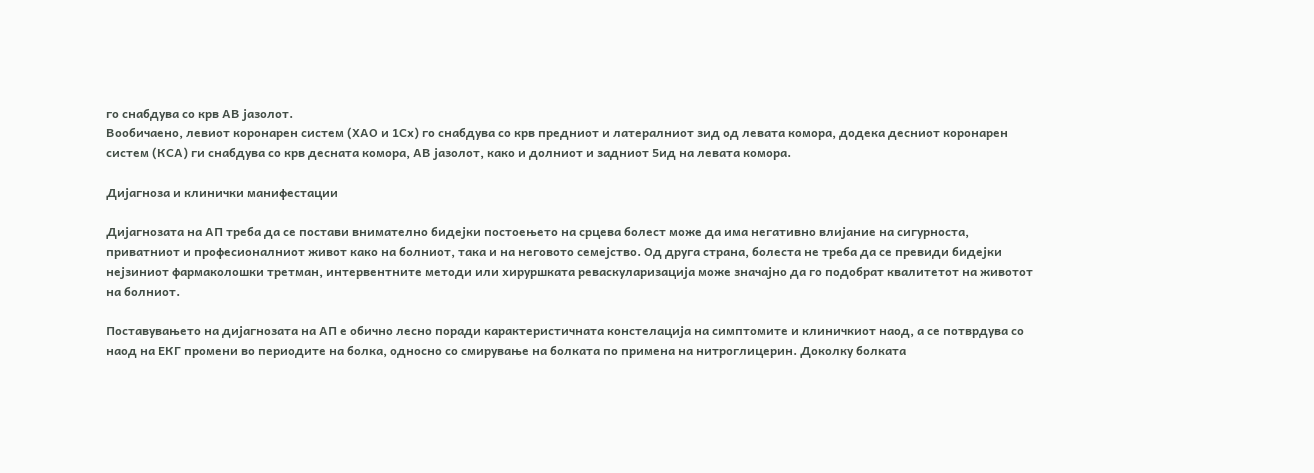го снабдува со крв АВ јазолот.
Вообичаено, левиот коронарен систем (ХАО и 1Сх) го снабдува со крв предниот и латералниот зид од левата комора, додека десниот коронарен систем (КСА) ги снабдува со крв десната комора, АВ јазолот, како и долниот и задниот 5ид на левата комора.

Дијагноза и клинички манифестации

Дијагнозата на АП треба да се постави внимателно бидејки постоењето на срцева болест може да има негативно влијание на сигурноста, приватниот и професионалниот живот како на болниот, така и на неговото семејство. Од друга страна, болеста не треба да се превиди бидејки нејзиниот фармаколошки третман, интервентните методи или хируршката реваскуларизација може значајно да го подобрат квалитетот на животот на болниот.

Поставувањето на дијагнозата на АП е обично лесно поради карактеристичната констелација на симптомите и клиничкиот наод, а се потврдува со наод на ЕКГ промени во периодите на болка, односно со смирување на болката по примена на нитроглицерин. Доколку болката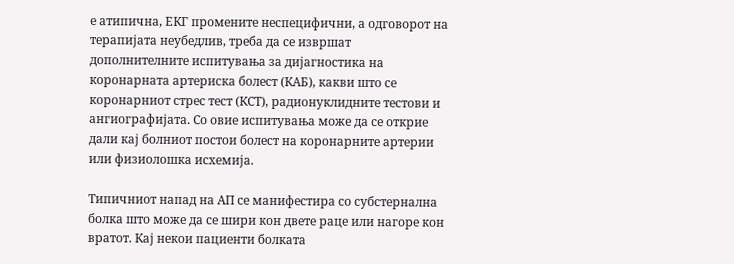е атипична, ЕКГ промените неспецифични, а одговорот на терапијата неубедлив, треба да се извршат дополнителните испитувања за дијагностика на коронарната артериска болест (КАБ), какви што се коронарниот стрес тест (КСТ), радионуклидните тестови и ангиографијата. Со овие испитувања може да се открие дали кај болниот постои болест на коронарните артерии или физиолошка исхемија.

Типичниот напад на АП се манифестира со субстернална болка што може да се шири кон двете раце или нагоре кон вратот. Кај некои пациенти болката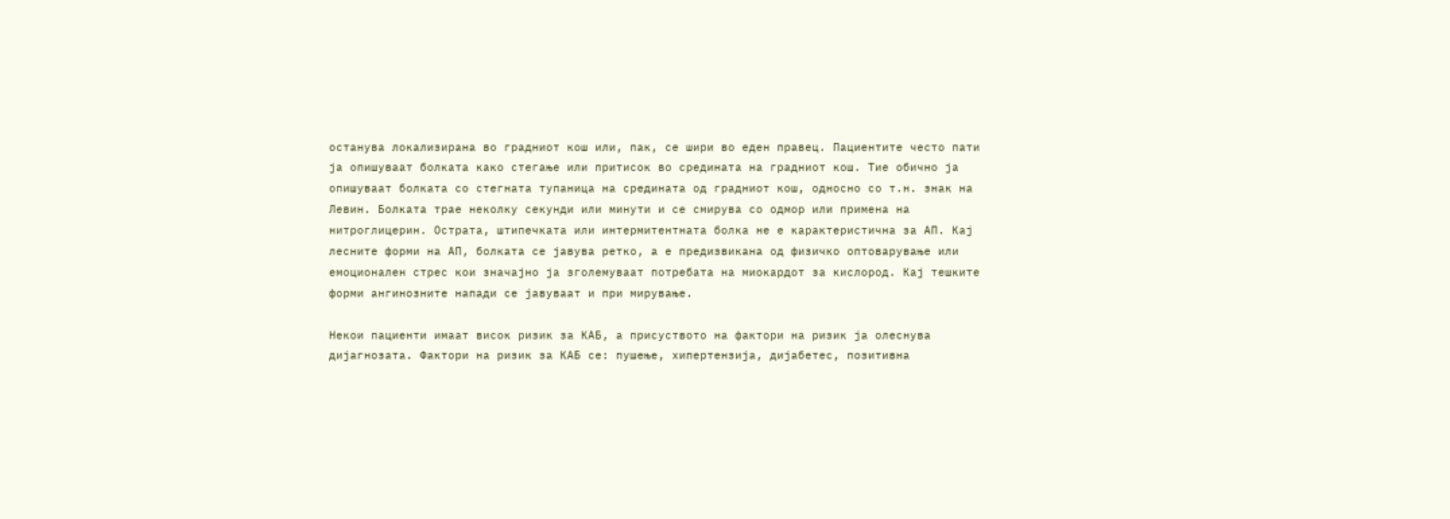останува локализирана во градниот кош или, пак, се шири во еден правец. Пациентите често пати ја опишуваат болката како стегање или притисок во средината на градниот кош. Тие обично ја опишуваат болката со стегната тупаница на средината од градниот кош, односно со т.н. знак на Левин. Болката трае неколку секунди или минути и се смирува со одмор или примена на нитроглицерин. Острата, штипечката или интермитентната болка не е карактеристична за АП. Кај лесните форми на АП, болката се јавува ретко, а е предизвикана од физичко оптоварување или емоционален стрес кои значајно ја зголемуваат потребата на миокардот за кислород. Кај тешките форми ангинозните напади се јавуваат и при мирување.

Некои пациенти имаат висок ризик за КАБ, а присуството на фактори на ризик ја олеснува дијагнозата. Фактори на ризик за КАБ се: пушење, хипертензија, дијабетес, позитивна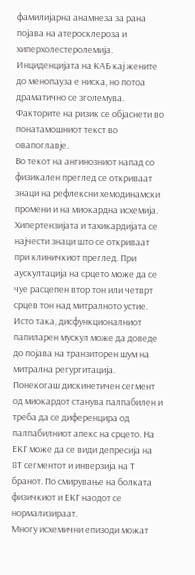фамилијарна анамнеза за рана појава на атеросклероза и хиперхолестеролемија. Инциденцијата на КАБ кај жените до менопауза е ниска, но потоа драматично се зголемува. Факторите на ризик се објаснети во понатамошниот текст во овапоглавје.
Во текот на ангинозниот напад со физикален преглед се откриваат знаци на рефлексни хемодинамски промени и на миокардна исхемија. Хипертензијата и тахикардијата се најчести знаци што се откриваат при клиничкиот преглед. При аускултација на срцето може да се чуе расцепен втор тон или четврт срцев тон над митралното устие. Исто така, дисфункционалниот папиларен мускул може да доведе до појава на транзиторен шум на митрална регургитација. Понекогаш дискинетичен сегмент од миокардот станува палпабилен и треба да се диференцира од палпабилниот апекс на срцето. На ЕКГ може да се види депресија на 8Т сегментот и инверзија на Т бранот. По смирување на болката физичкиот и ЕКГ наодот се нормализираат.
Многу исхемични епизоди можат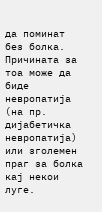да поминат без болка. Причината за тоа може да биде невропатија (на пр. дијабетичка невропатија) или зголемен праг за болка кај некои луге.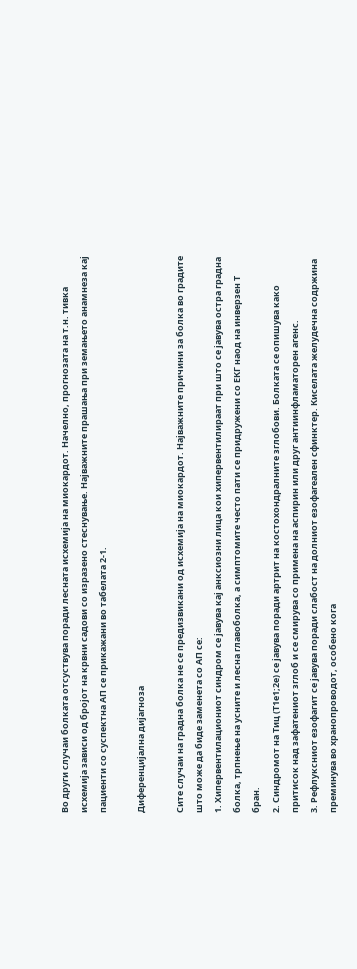Во други случаи болката отсуствува поради лесната исхемија на миокардот. Начелно, прогнозата на т.н. тивка исхемија зависи од бројот на крвни садови со изразено стеснување. Најважните прашања при земањето анамнеза кај пациенти со суспектна АП се прикажани во табелата 2-1.

Диференцијална дијагноза

Сите случаи на градна болка не се предизвикани од исхемија на миокардот. Најважните причини за болка во градите што може да биде заменета со АП се:
1. Хипервентилациониот синдром се јавува кај анксиозни лица кои хипервентилираат при што се јавува остра градна болка, трпнење на усните и лесна главоболка, а симптомите често пати се придружени со ЕКГ наод на инверзен Т бран.
2. Синдромот на Тиц (Т1е1;2е) се јавува поради артрит на костохондралните зглобови. Болката се опишува како притисок над зафатениот зглоб и се смирува со примена на аспирин или друг антиинфламаторен агенс.
3. Рефлуксниот езофагит се јавува поради слабост на долниот езофагеален сфинктер. Киселата желудечна содржина преминува во хранопроводот, особено кога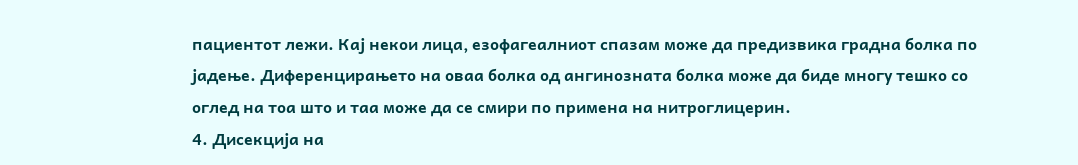пациентот лежи. Кај некои лица, езофагеалниот спазам може да предизвика градна болка по јадење. Диференцирањето на оваа болка од ангинозната болка може да биде многу тешко со оглед на тоа што и таа може да се смири по примена на нитроглицерин.
4. Дисекција на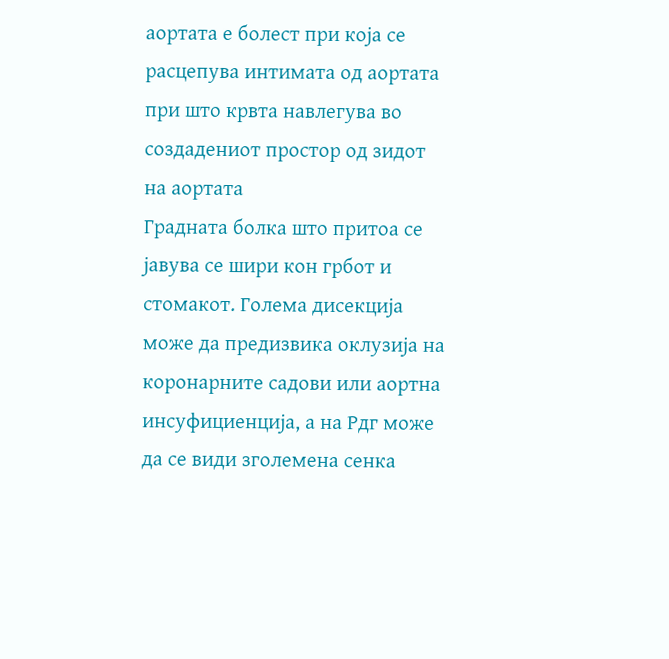аортата е болест при која се расцепува интимата од аортата при што крвта навлегува во создадениот простор од зидот на аортата
Градната болка што притоа се јавува се шири кон грбот и стомакот. Голема дисекција може да предизвика оклузија на коронарните садови или аортна инсуфициенција, а на Рдг може да се види зголемена сенка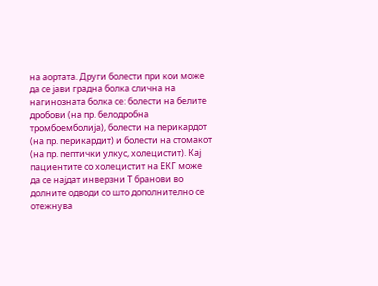на аортата. Други болести при кои може да се јави градна болка слична на нагинозната болка се: болести на белите дробови (на пр. белодробна тромбоемболија), болести на перикардот (на пр. перикардит) и болести на стомакот (на пр. пептички улкус, холецистит). Кај пациентите со холецистит на ЕКГ може да се најдат инверзни Т бранови во долните одводи со што дополнително се отежнува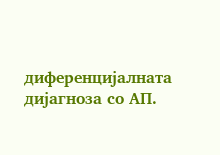диференцијалната дијагноза со АП.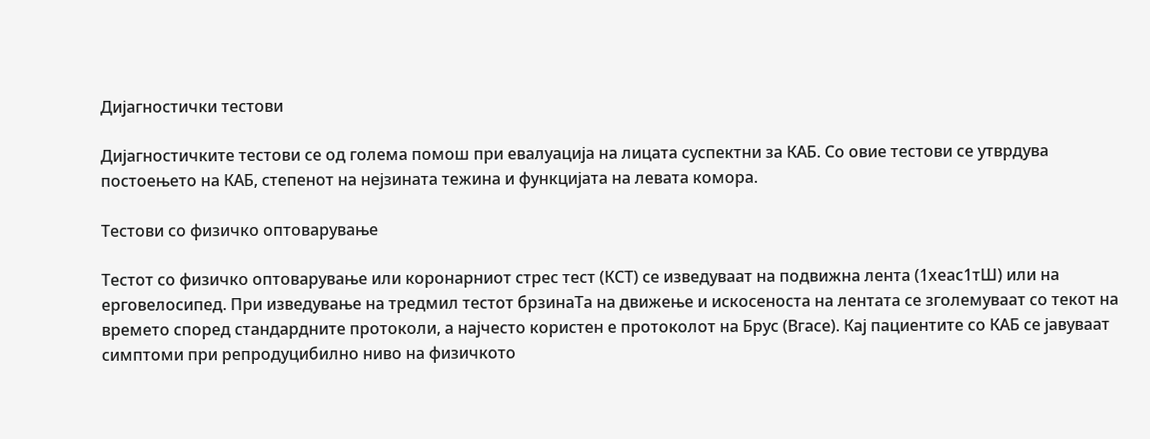Дијагностички тестови

Дијагностичките тестови се од голема помош при евалуација на лицата суспектни за КАБ. Со овие тестови се утврдува постоењето на КАБ, степенот на нејзината тежина и функцијата на левата комора.

Тестови со физичко оптоварување

Тестот со физичко оптоварување или коронарниот стрес тест (КСТ) се изведуваат на подвижна лента (1хеас1тШ) или на ерговелосипед. При изведување на тредмил тестот брзинаТа на движење и искосеноста на лентата се зголемуваат со текот на времето според стандардните протоколи, а најчесто користен е протоколот на Брус (Вгасе). Кај пациентите со КАБ се јавуваат симптоми при репродуцибилно ниво на физичкото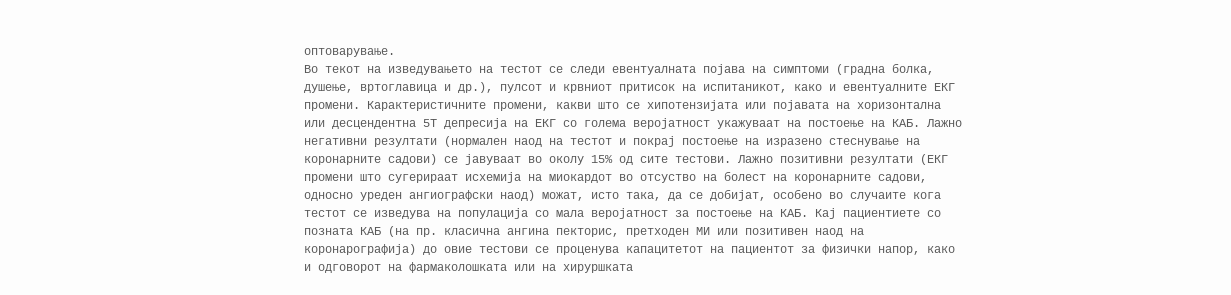оптоварување.
Во текот на изведувањето на тестот се следи евентуалната појава на симптоми (градна болка, душење, вртоглавица и др.), пулсот и крвниот притисок на испитаникот, како и евентуалните ЕКГ промени. Карактеристичните промени, какви што се хипотензијата или појавата на хоризонтална или десцендентна 5Т депресија на ЕКГ со голема веројатност укажуваат на постоење на КАБ. Лажно негативни резултати (нормален наод на тестот и покрај постоење на изразено стеснување на коронарните садови) се јавуваат во околу 15% од сите тестови. Лажно позитивни резултати (ЕКГ промени што сугерираат исхемија на миокардот во отсуство на болест на коронарните садови, односно уреден ангиографски наод) можат, исто така, да се добијат, особено во случаите кога тестот се изведува на популација со мала веројатност за постоење на КАБ. Кај пациентиете со позната КАБ (на пр. класична ангина пекторис, претходен МИ или позитивен наод на коронарографија) до овие тестови се проценува капацитетот на пациентот за физички напор, како и одговорот на фармаколошката или на хируршката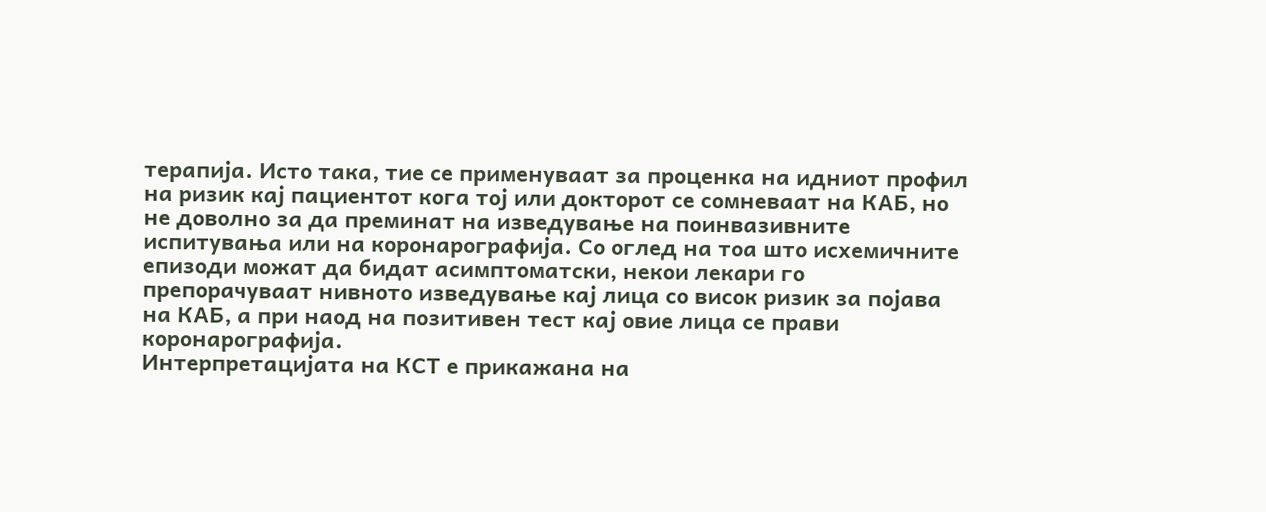терапија. Исто така, тие се применуваат за проценка на идниот профил на ризик кај пациентот кога тој или докторот се сомневаат на КАБ, но не доволно за да преминат на изведување на поинвазивните испитувања или на коронарографија. Со оглед на тоа што исхемичните епизоди можат да бидат асимптоматски, некои лекари го препорачуваат нивното изведување кај лица со висок ризик за појава на КАБ, а при наод на позитивен тест кај овие лица се прави коронарографија.
Интерпретацијата на КСТ е прикажана на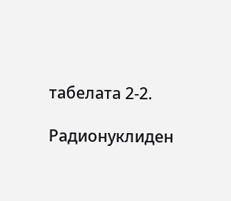табелата 2-2.

Радионуклиден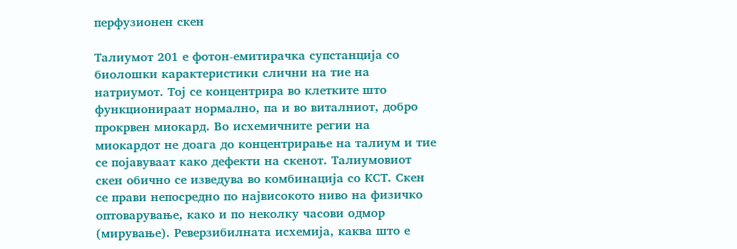перфузионен скен

Талиумот 201 е фотон-емитирачка супстанција со биолошки карактеристики слични на тие на натриумот. Тој се концентрира во клетките што функционираат нормално, па и во виталниот, добро прокрвен миокард. Во исхемичните регии на миокардот не доага до концентрирање на талиум и тие се појавуваат како дефекти на скенот. Талиумовиот скен обично се изведува во комбинација со КСТ. Скен се прави непосредно по највисокото ниво на физичко оптоварување, како и по неколку часови одмор (мирување). Реверзибилната исхемија, каква што е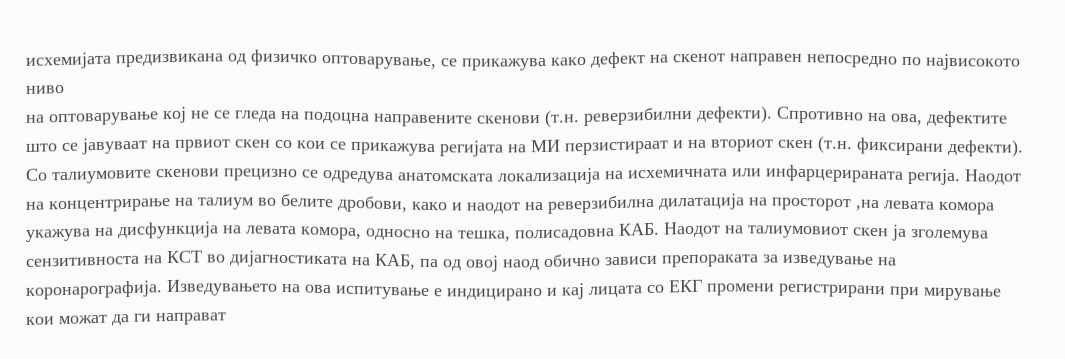исхемијата предизвикана од физичко оптоварување, се прикажува како дефект на скенот направен непосредно по највисокото ниво
на оптоварување кој не се гледа на подоцна направените скенови (т.н. реверзибилни дефекти). Спротивно на ова, дефектите што се јавуваат на првиот скен со кои се прикажува регијата на МИ перзистираат и на вториот скен (т.н. фиксирани дефекти).
Со талиумовите скенови прецизно се одредува анатомската локализација на исхемичната или инфарцерираната регија. Наодот на концентрирање на талиум во белите дробови, како и наодот на реверзибилна дилатација на просторот ,на левата комора укажува на дисфункција на левата комора, односно на тешка, полисадовна КАБ. Наодот на талиумовиот скен ја зголемува сензитивноста на КСТ во дијагностиката на КАБ, па од овој наод обично зависи препораката за изведување на коронарографија. Изведувањето на ова испитување е индицирано и кај лицата со ЕКГ промени регистрирани при мирување кои можат да ги направат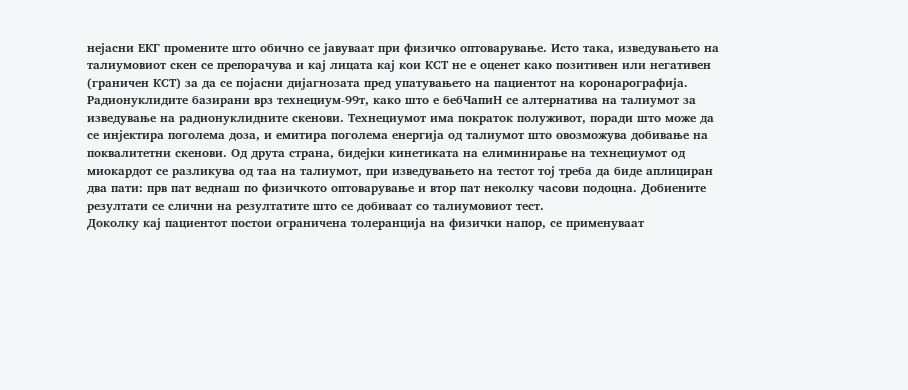нејасни ЕКГ промените што обично се јавуваат при физичко оптоварување. Исто така, изведувањето на талиумовиот скен се препорачува и кај лицата кај кои КСТ не е оценет како позитивен или негативен (граничен КСТ) за да се појасни дијагнозата пред упатувањето на пациентот на коронарографија.
Радионуклидите базирани врз технециум-99т, како што е бебЧапиН се алтернатива на талиумот за изведување на радионуклидните скенови. Технециумот има пократок полуживот, поради што може да се инјектира поголема доза, и емитира поголема енергија од талиумот што овозможува добивање на поквалитетни скенови. Од друта страна, бидејки кинетиката на елиминирање на технециумот од миокардот се разликува од таа на талиумот, при изведувањето на тестот тој треба да биде аплициран два пати: прв пат веднаш по физичкото оптоварување и втор пат неколку часови подоцна. Добиените резултати се слични на резултатите што се добиваат со талиумовиот тест.
Доколку кај пациентот постои ограничена толеранција на физички напор, се применуваат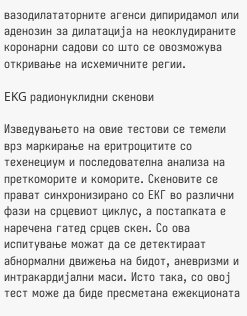вазодилататорните агенси дипиридамол или аденозин за дилатација на неоклудираните коронарни садови со што се овозможува откривање на исхемичните регии.

EKG радионуклидни скенови

Изведувањето на овие тестови се темели врз маркирање на еритроцитите со техенециум и последователна анализа на преткоморите и коморите. Скеновите се прават синхронизирано со ЕКГ во различни фази на срцевиот циклус, а постапката е наречена гатед срцев скен. Со ова испитување можат да се детектираат абнормални движења на бидот, аневризми и интракардијални маси. Исто така, со овој тест може да биде пресметана ежекционата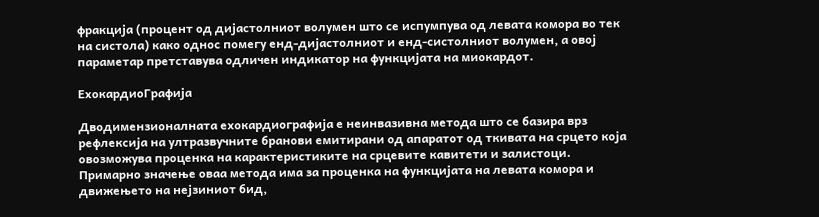фракција (процент од дијастолниот волумен што се испумпува од левата комора во тек на систола) како однос помегу енд-дијастолниот и енд-систолниот волумен, а овој параметар претставува одличен индикатор на функцијата на миокардот.

ЕхокардиоГрафија

Дводимензионалната ехокардиографија е неинвазивна метода што се базира врз рефлексија на ултразвучните бранови емитирани од апаратот од ткивата на срцето која овозможува проценка на карактеристиките на срцевите кавитети и залистоци. Примарно значење оваа метода има за проценка на функцијата на левата комора и движењето на нејзиниот бид,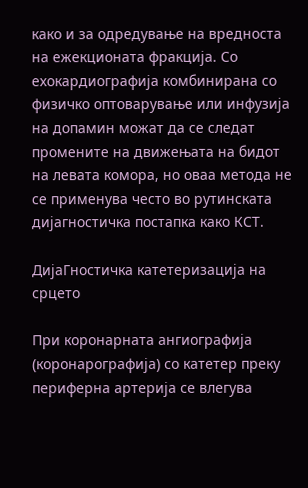како и за одредување на вредноста на ежекционата фракција. Со ехокардиографија комбинирана со физичко оптоварување или инфузија на допамин можат да се следат промените на движењата на бидот на левата комора, но оваа метода не се применува често во рутинската дијагностичка постапка како КСТ.

ДијаГностичка катетеризација на срцето

При коронарната ангиографија (коронарографија) со катетер преку периферна артерија се влегува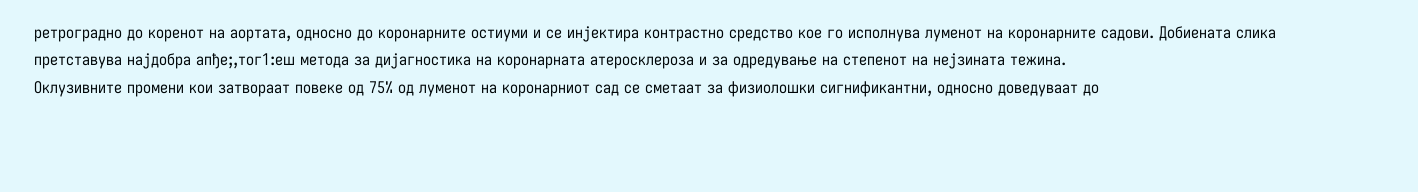ретроградно до коренот на аортата, односно до коронарните остиуми и се инјектира контрастно средство кое го исполнува луменот на коронарните садови. Добиената слика претставува најдобра апђе;,тог1:еш метода за дијагностика на коронарната атеросклероза и за одредување на степенот на нејзината тежина.
Оклузивните промени кои затвораат повеке од 75% од луменот на коронарниот сад се сметаат за физиолошки сигнификантни, односно доведуваат до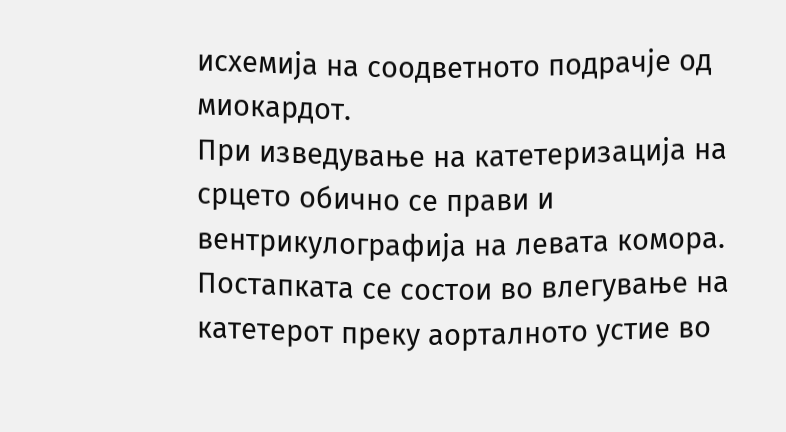исхемија на соодветното подрачје од миокардот.
При изведување на катетеризација на срцето обично се прави и вентрикулографија на левата комора. Постапката се состои во влегување на катетерот преку аорталното устие во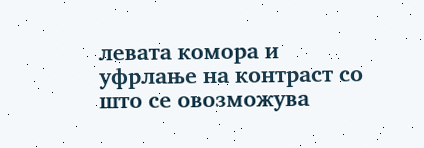левата комора и уфрлање на контраст со што се овозможува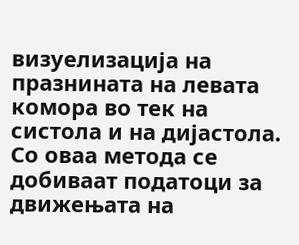визуелизација на празнината на левата комора во тек на систола и на дијастола. Со оваа метода се добиваат податоци за движењата на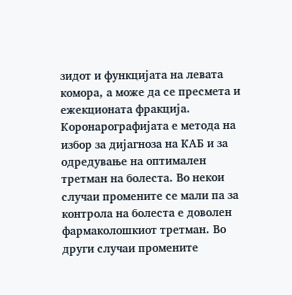зидот и функцијата на левата комора, а може да се пресмета и ежекционата фракција.
Коронарографијата е метода на избор за дијагноза на КАБ и за одредување на оптимален третман на болеста. Во некои случаи промените се мали па за контрола на болеста е доволен фармаколошкиот третман. Во други случаи промените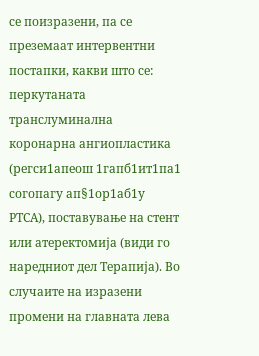се поизразени, па се преземаат интервентни постапки, какви што се: перкутаната транслуминална коронарна ангиопластика (регси1апеош 1гапб1ит1па1 согопагу ап§1ор1аб1у РТСА), поставување на стент или атеректомија (види го наредниот дел Терапија). Во случаите на изразени промени на главната лева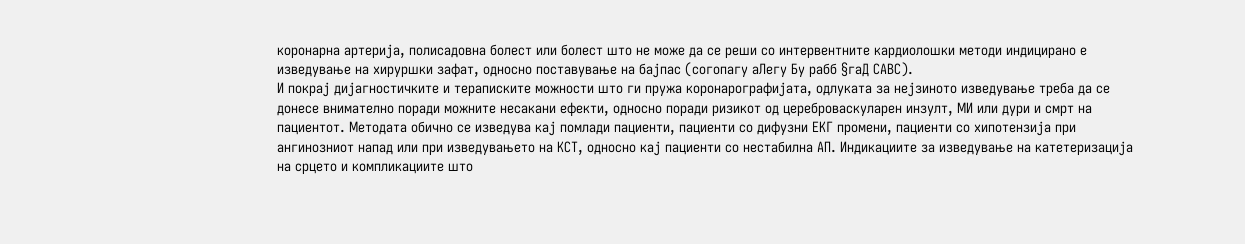коронарна артерија, полисадовна болест или болест што не може да се реши со интервентните кардиолошки методи индицирано е изведување на хируршки зафат, односно поставување на бајпас (согопагу аЛегу Бу рабб §гаД САВС).
И покрај дијагностичките и тераписките можности што ги пружа коронарографијата, одлуката за нејзиното изведување треба да се донесе внимателно поради можните несакани ефекти, односно поради ризикот од цереброваскуларен инзулт, МИ или дури и смрт на пациентот. Методата обично се изведува кај помлади пациенти, пациенти со дифузни ЕКГ промени, пациенти со хипотензија при ангинозниот напад или при изведувањето на КСТ, односно кај пациенти со нестабилна АП. Индикациите за изведување на катетеризација на срцето и компликациите што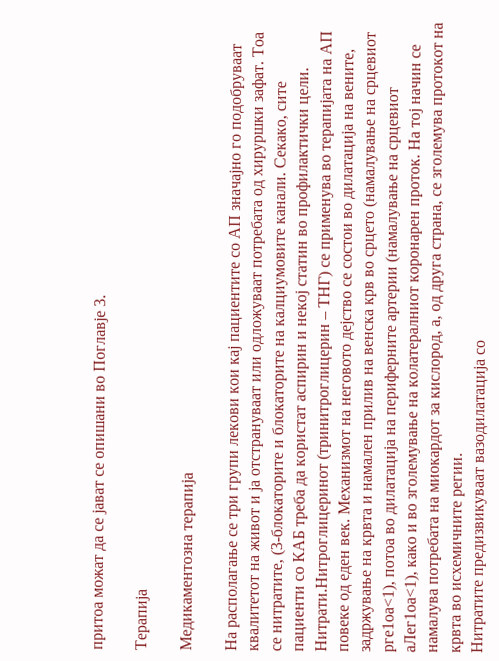притоа можат да се јават се опишани во Поглавје 3.

Терапија

Медикаментозна терапија

На располагање се три групи лекови кои кај пациентите со АП значајно го подобруваат квалитетот на живот и ја отстрануваат или одложуваат потребата од хируршки зафат. Тоа се нитратите, (3-блокаторите и блокаторите на калциумовите канали. Секако, сите пациенти со КАБ треба да користат аспирин и некој статин во профилактички цели.
Нитрати.Нитроглицеринот (тринитроглицерин – ТНГ) се применува во терапијата на АП повеке од еден век. Механизмот на неговото дејство се состои во дилатација на вените, задржување на крвта и намален прилив на венска крв во срцето (намалување на срцевиот рге1оа<1), потоа во дилатација на периферните артерии (намалување на срцевиот аЛег1оа<1), како и во зголемување на колатералниот коронарен проток. На тој начин се намалува потребата на миокардот за кислород, а, од друга страна, се зголемува протокот на крвта во исхемичните регии.
Нитратите предизвикуваат вазодилатација со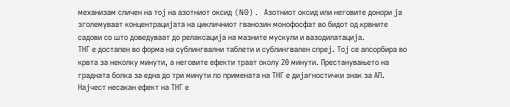механизам сличен на тој на азотниот оксид (N0). Азотниот оксид или неговите донори ја зголемуваат концентрацијата на цикличниот гванозин монофосфат во бидот од крвните садови со што доведуваат до релаксација на мазните мускули и вазодилатација.
ТНГ е достапен во форма на сублингвални таблети и сублингвален спреј. Тој се апсорбира во крвта за неколку минути, а неговите ефекти траат околу 20 минути. Престанувањето на градната болка за една до три минути по примената на ТНГ е дијагностички знак за АП. Најчест несакан ефект на ТНГ е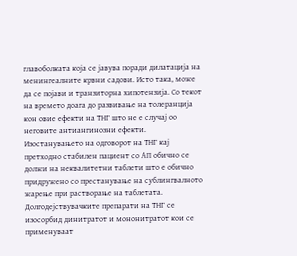главоболката која се јавува поради дилатација на менингеалните крвни садови. Исто така, може да се појави и транзиторна хипотензија. Со текот на времето доага до развивање на толеранција кон овие ефекти на ТНГ што не е случај оо неговите антиангинозни ефекти. Изостанувањето на одговорот на ТНГ кај претходно стабилен пациент со АП обично се должи на неквалитетни таблети што е обично придружено со престанување на сублингвалното жарење при растворање на таблетата.
Долгодејствувачките препарати на ТНГ се изосорбид динитратот и мононитратот кои се применуваат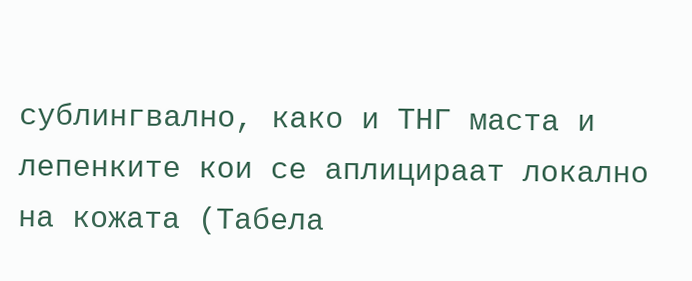сублингвално, како и ТНГ маста и лепенките кои се аплицираат локално на кожата (Табела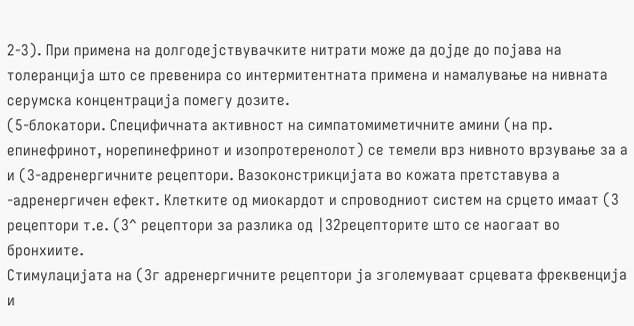2-3). При примена на долгодејствувачките нитрати може да дојде до појава на толеранција што се превенира со интермитентната примена и намалување на нивната серумска концентрација помегу дозите.
(5-блокатори. Специфичната активност на симпатомиметичните амини (на пр. епинефринот, норепинефринот и изопротеренолот) се темели врз нивното врзување за а и (3-адренергичните рецептори. Вазоконстрикцијата во кожата претставува а -адренергичен ефект. Клетките од миокардот и спроводниот систем на срцето имаат (3 рецептори т.е. (З^ рецептори за разлика од |32рецепторите што се наогаат во бронхиите.
Стимулацијата на (Зг адренергичните рецептори ја зголемуваат срцевата фреквенција и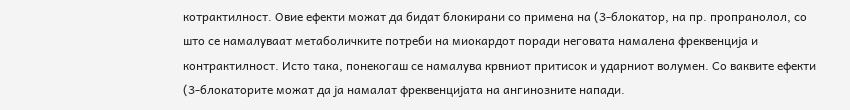котрактилност. Овие ефекти можат да бидат блокирани со примена на (3-блокатор, на пр. пропранолол, со што се намалуваат метаболичките потреби на миокардот поради неговата намалена фреквенција и контрактилност. Исто така, понекогаш се намалува крвниот притисок и ударниот волумен. Со ваквите ефекти (3-блокаторите можат да ја намалат фреквенцијата на ангинозните напади.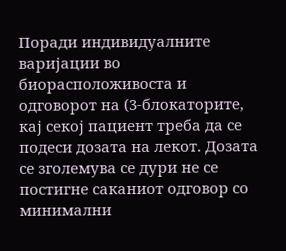Поради индивидуалните варијации во биорасположивоста и одговорот на (3-блокаторите, кај секој пациент треба да се подеси дозата на лекот. Дозата се зголемува се дури не се постигне саканиот одговор со минимални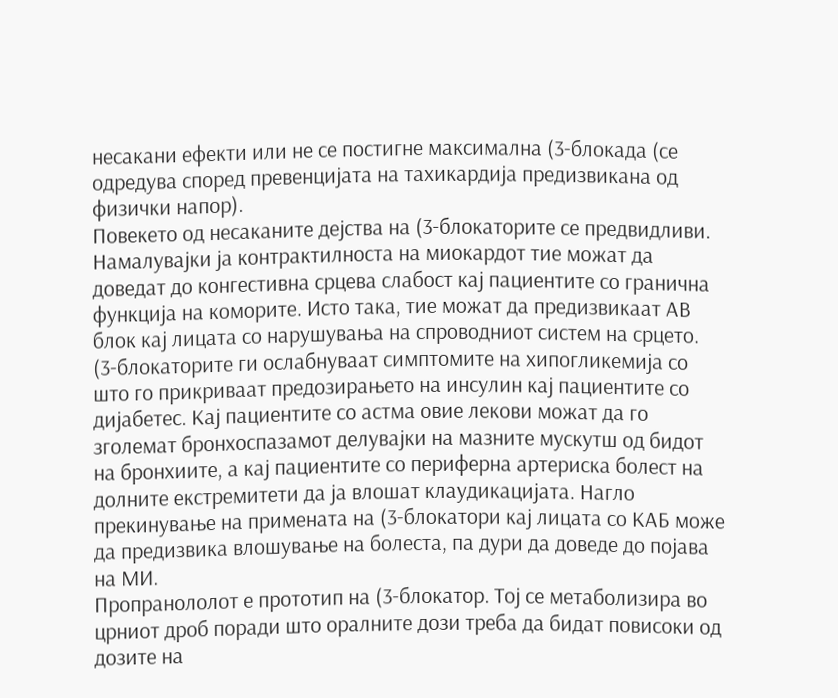несакани ефекти или не се постигне максимална (3-блокада (се одредува според превенцијата на тахикардија предизвикана од физички напор).
Повекето од несаканите дејства на (3-блокаторите се предвидливи. Намалувајки ја контрактилноста на миокардот тие можат да доведат до конгестивна срцева слабост кај пациентите со гранична функција на коморите. Исто така, тие можат да предизвикаат АВ блок кај лицата со нарушувања на спроводниот систем на срцето. (3-блокаторите ги ослабнуваат симптомите на хипогликемија со што го прикриваат предозирањето на инсулин кај пациентите со дијабетес. Кај пациентите со астма овие лекови можат да го зголемат бронхоспазамот делувајки на мазните мускутш од бидот на бронхиите, а кај пациентите со периферна артериска болест на долните екстремитети да ја влошат клаудикацијата. Нагло прекинување на примената на (3-блокатори кај лицата со КАБ може да предизвика влошување на болеста, па дури да доведе до појава на МИ.
Пропранололот е прототип на (3-блокатор. Тој се метаболизира во црниот дроб поради што оралните дози треба да бидат повисоки од дозите на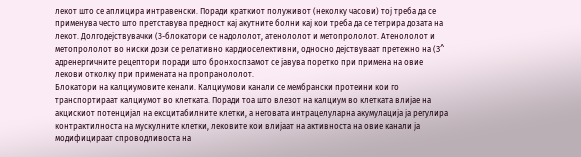лекот што се аплицира интравенски. Поради краткиот полуживот (неколку часови) тој треба да се применува често што претставува предност кај акутните болни кај кои треба да се тетрира дозата на лекот. Долгодејствувачки (3-блокатори се надололот, атенололот и метопрололот. Атенололот и метопрололот во ниски дози се релативно кардиоселективни, односно дејствуваат претежно на (З^ адренергичните рецептори поради што бронхоспзамот се јавува поретко при примена на овие лекови отколку при примената на пропранололот.
Блокатори на калциумовите кенали. Калциумови канали се мембрански протеини кои го транспортираат калциумот во клетката. Поради тоа што влезот на калциум во клетката влијае на акцискиот потенцијал на ексцитабилните клетки, а неговата интрацелуларна акумулација ја регулира контрактилноста на мускулните клетки, лековите кои влијаат на активноста на овие канали ја модифицираат спроводливоста на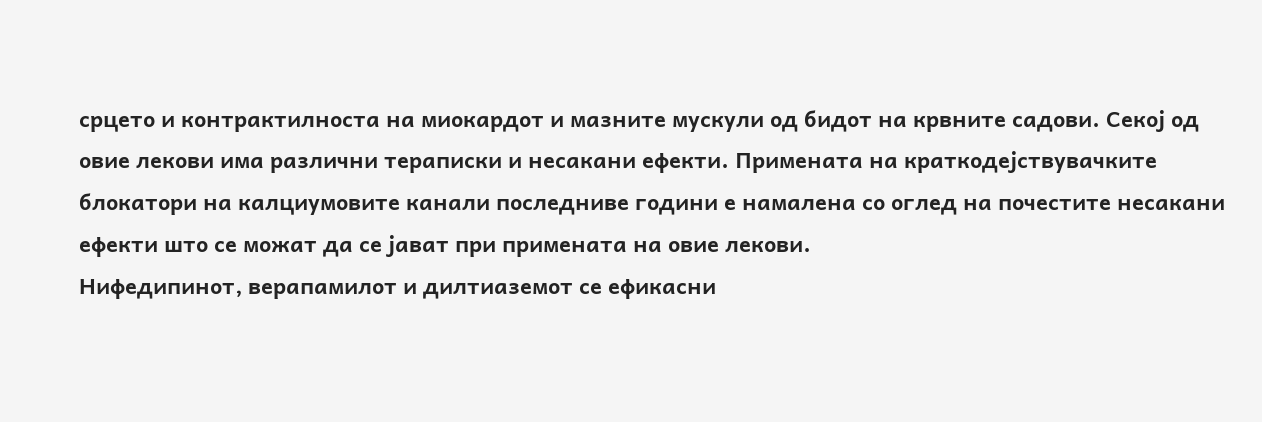срцето и контрактилноста на миокардот и мазните мускули од бидот на крвните садови. Секој од овие лекови има различни тераписки и несакани ефекти. Примената на краткодејствувачките блокатори на калциумовите канали последниве години е намалена со оглед на почестите несакани ефекти што се можат да се јават при примената на овие лекови.
Нифедипинот, верапамилот и дилтиаземот се ефикасни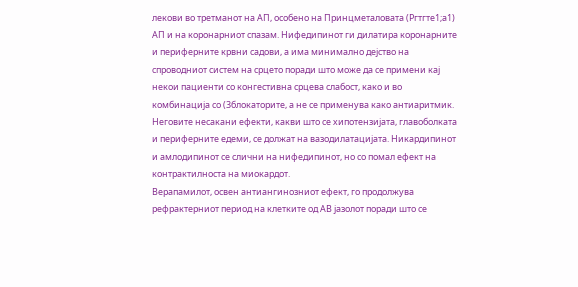лекови во третманот на АП, особено на Принцметаловата (Ргтгте1;а1) АП и на коронарниот спазам. Нифедипинот ги дилатира коронарните и периферните крвни садови, а има минимално дејство на спроводниот систем на срцето поради што може да се примени кај некои пациенти со конгестивна срцева слабост, како и во комбинација со (3блокаторите, а не се применува како антиаритмик. Неговите несакани ефекти, какви што се хипотензијата, главоболката и периферните едеми, се должат на вазодилатацијата. Никардипинот и амлодипинот се слични на нифедипинот, но со помал ефект на контрактилноста на миокардот.
Верапамилот, освен антиангинозниот ефект, го продолжува рефрактерниот период на клетките од АВ јазолот поради што се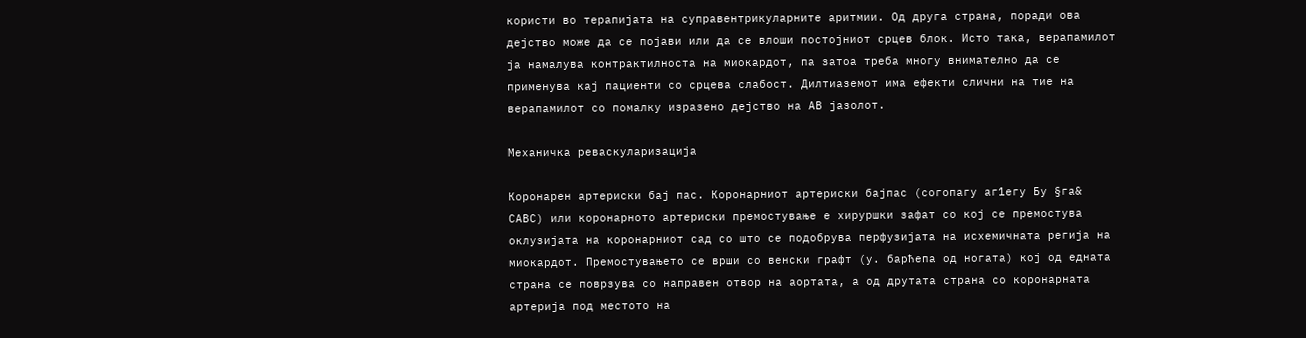користи во терапијата на суправентрикуларните аритмии. Од друга страна, поради ова дејство може да се појави или да се влоши постојниот срцев блок. Исто така, верапамилот ја намалува контрактилноста на миокардот, па затоа треба многу внимателно да се применува кај пациенти со срцева слабост. Дилтиаземот има ефекти слични на тие на верапамилот со помалку изразено дејство на АВ јазолот.

Механичка реваскуларизација

Коронарен артериски бај пас. Коронарниот артериски бајпас (согопагу аг1егу Бу §га& САВС) или коронарното артериски премостување е хируршки зафат со кој се премостува оклузијата на коронарниот сад со што се подобрува перфузијата на исхемичната регија на миокардот. Премостувањето се врши со венски графт (у. барћепа од ногата) кој од едната страна се поврзува со направен отвор на аортата, а од друтата страна со коронарната артерија под местото на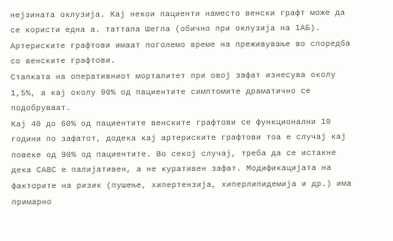нејзината оклузија. Кај некои пациенти наместо венски графт може да се користи една а. таттапа Шегпа (обично при оклузија на 1АБ). Артериските графтови имаат поголемо време на преживување во споредба со венските графтови.
Стапката на оперативниот морталитет при овој зафат изнесува околу 1,5%, а кај околу 90% од пациентите симптомите драматично се подобруваат.
Кај 40 до 60% од пациентите венските графтови се функционални 10 години по зафатот, додека кај артериските графтови тоа е случај кај повеке од 90% од пациентите. Во секој случај, треба да се истакне дека САВС е палијативен, а не куративен зафат. Модификацијата на факторите на ризик (пушење, хипертензија, хиперлипидемија и др.) има примарно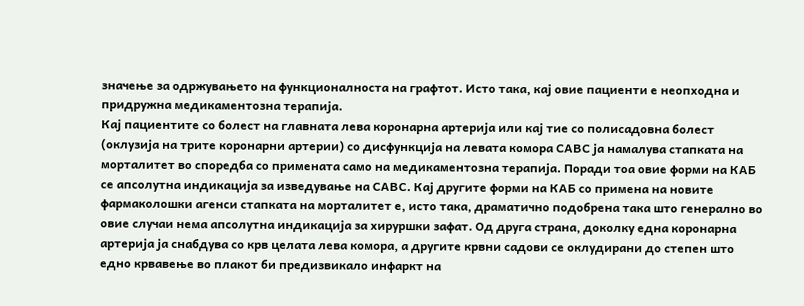значење за одржувањето на функционалноста на графтот. Исто така, кај овие пациенти е неопходна и придружна медикаментозна терапија.
Кај пациентите со болест на главната лева коронарна артерија или кај тие со полисадовна болест (оклузија на трите коронарни артерии) со дисфункција на левата комора САВС ја намалува стапката на морталитет во споредба со примената само на медикаментозна терапија. Поради тоа овие форми на КАБ се апсолутна индикација за изведување на САВС. Кај другите форми на КАБ со примена на новите фармаколошки агенси стапката на морталитет е, исто така, драматично подобрена така што генерално во овие случаи нема апсолутна индикација за хируршки зафат. Од друга страна, доколку една коронарна артерија ја снабдува со крв целата лева комора, а другите крвни садови се оклудирани до степен што едно крвавење во плакот би предизвикало инфаркт на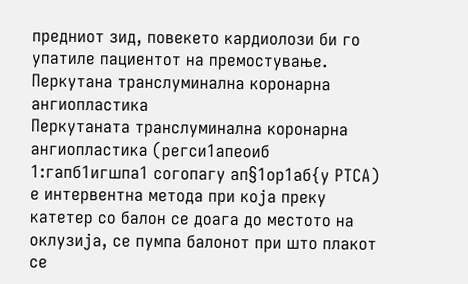предниот зид, повекето кардиолози би го упатиле пациентот на премостување.
Перкутана транслуминална коронарна ангиопластика
Перкутаната транслуминална коронарна ангиопластика (регси1апеоиб 1:гапб1игшпа1 согопагу ап§1ор1аб{у РТСА) е интервентна метода при која преку катетер со балон се доага до местото на оклузија, се пумпа балонот при што плакот се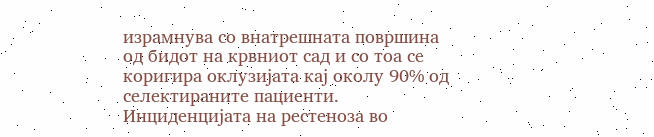израмнува со внатрешната површина од бидот на крвниот сад и со тоа се коригира оклузијата кај околу 90% од селектираните пациенти. Инциденцијата на рестеноза во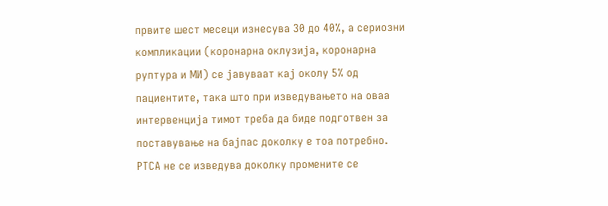првите шест месеци изнесува 30 до 40%, а сериозни компликации (коронарна оклузија, коронарна руптура и МИ) се јавуваат кај околу 5% од пациентите, така што при изведувањето на оваа интервенција тимот треба да биде подготвен за поставување на бајпас доколку е тоа потребно. РТСА не се изведува доколку промените се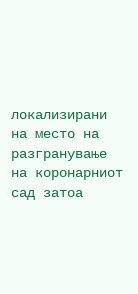локализирани на место на разгранување на коронарниот сад затоа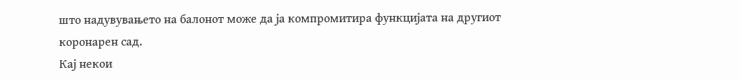што надувувањето на балонот може да ја компромитира функцијата на другиот коронарен сад.
Кај некои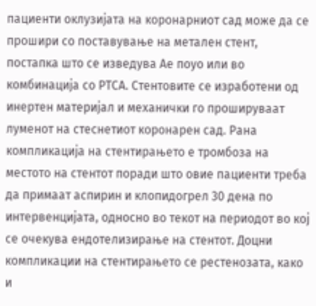пациенти оклузијата на коронарниот сад може да се прошири со поставување на метален стент, постапка што се изведува Ае поуо или во комбинација со РТСА. Стентовите се изработени од инертен материјал и механички го прошируваат луменот на стеснетиот коронарен сад. Рана компликација на стентирањето е тромбоза на местото на стентот поради што овие пациенти треба да примаат аспирин и клопидогрел 30 дена по интервенцијата, односно во текот на периодот во кој се очекува ендотелизирање на стентот. Доцни компликации на стентирањето се рестенозата, како и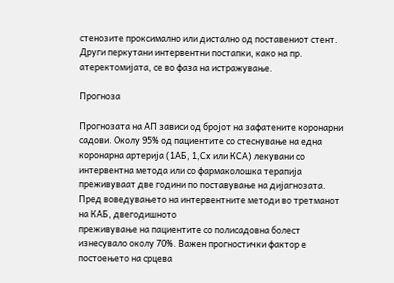стенозите проксимално или дистално од поставениот стент.
Други перкутани интервентни постапки, како на пр. атеректомијата, се во фаза на истражување.

Прогноза

Прогнозата на АП зависи од бројот на зафатените коронарни садови. Околу 95% од пациентите со стеснување на една коронарна артерија (1АБ, 1,Сх или КСА) лекувани со интервентна метода или со фармаколошка терапија преживуваат две години по поставување на дијагнозата. Пред воведувањето на интервентните методи во третманот на КАБ, двегодишното
преживување на пациентите со полисадовна болест изнесувало околу 70%. Важен прогностички фактор е постоењето на срцева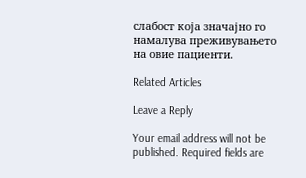слабост која значајно го намалува преживувањето на овие пациенти.

Related Articles

Leave a Reply

Your email address will not be published. Required fields are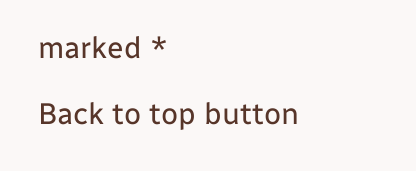marked *

Back to top button